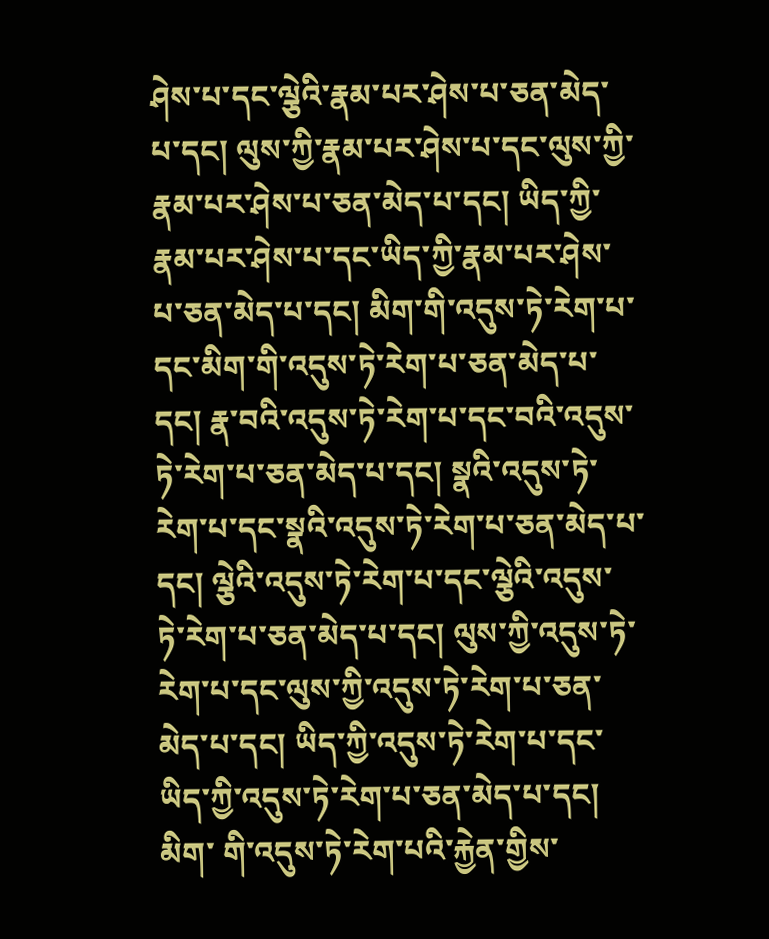ཤེས་པ་དང་ལྕེའི་རྣམ་པར་ཤེས་པ་ཅན་མེད་པ་དང། ལུས་ཀྱི་རྣམ་པར་ཤེས་པ་དང་ལུས་ཀྱི་ རྣམ་པར་ཤེས་པ་ཅན་མེད་པ་དང། ཡིད་ཀྱི་རྣམ་པར་ཤེས་པ་དང་ཡིད་ཀྱི་རྣམ་པར་ཤེས་པ་ཅན་མེད་པ་དང། མིག་གི་འདུས་ཏེ་རེག་པ་དང་མིག་གི་འདུས་ཏེ་རེག་པ་ཅན་མེད་པ་ དང། རྣ་བའི་འདུས་ཏེ་རེག་པ་དང་བའི་འདུས་ཏེ་རེག་པ་ཅན་མེད་པ་དང། སྣའི་འདུས་ཏེ་རེག་པ་དང་སྣའི་འདུས་ཏེ་རེག་པ་ཅན་མེད་པ་དང། ལྕེའི་འདུས་ཏེ་རེག་པ་དང་ལྕེའི་འདུས་ ཏེ་རེག་པ་ཅན་མེད་པ་དང། ལུས་ཀྱི་འདུས་ཏེ་རེག་པ་དང་ལུས་ཀྱི་འདུས་ཏེ་རེག་པ་ཅན་མེད་པ་དང། ཡིད་ཀྱི་འདུས་ཏེ་རེག་པ་དང་ཡིད་ཀྱི་འདུས་ཏེ་རེག་པ་ཅན་མེད་པ་དང། མིག་ གི་འདུས་ཏེ་རེག་པའི་རྐྱེན་གྱིས་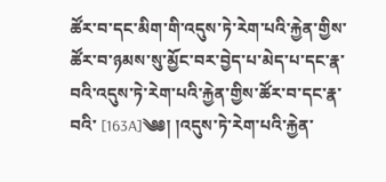ཚོར་བ་དང་མིག་གི་འདུས་ཏེ་རེག་པའི་རྐྱེན་གྱིས་ཚོར་བ་ཉམས་སུ་མྱོང་བར་བྱེད་པ་མེད་པ་དང་རྣ་བའི་འདུས་ཏེ་རེག་པའི་རྐྱེན་གྱིས་ཚོར་བ་དང་རྣ་བའི་ [163A]༄༅། །འདུས་ཏེ་རེག་པའི་རྐྱེན་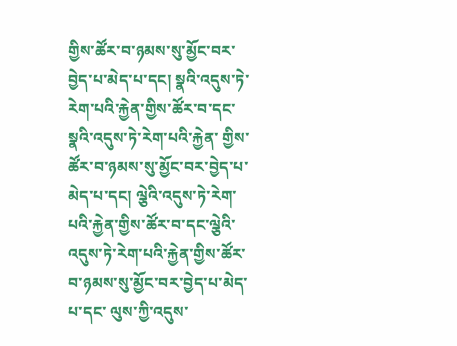གྱིས་ཚོར་བ་ཉམས་སུ་མྱོང་བར་བྱེད་པ་མེད་པ་དང། སྣའི་འདུས་ཏེ་རེག་པའི་རྐྱེན་གྱིས་ཚོར་བ་དང་སྣའི་འདུས་ཏེ་རེག་པའི་རྐྱེན་ གྱིས་ཚོར་བ་ཉམས་སུ་མྱོང་བར་བྱེད་པ་མེད་པ་དང། ལྕེའི་འདུས་ཏེ་རེག་པའི་རྐྱེན་གྱིས་ཚོར་བ་དང་ལྕེའི་འདུས་ཏེ་རེག་པའི་རྐྱེན་གྱིས་ཚོར་བ་ཉམས་སུ་མྱོང་བར་བྱེད་པ་མེད་པ་དང་ ལུས་ཀྱི་འདུས་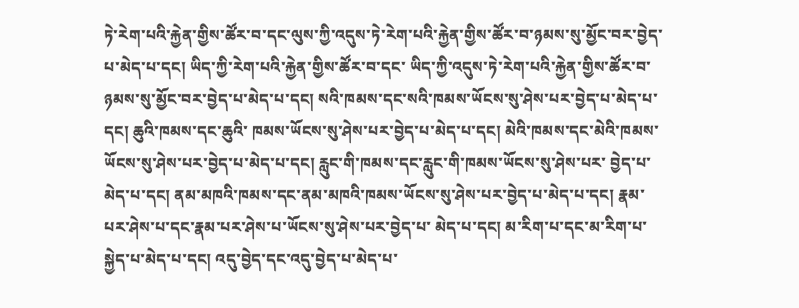ཏེ་རེག་པའི་རྐྱེན་གྱིས་ཚོར་བ་དང་ལུས་ཀྱི་འདུས་ཏེ་རེག་པའི་རྐྱེན་གྱིས་ཚོར་བ་ཉམས་སུ་མྱོང་བར་བྱེད་པ་མེད་པ་དང། ཡིད་ཀྱི་རེག་པའི་རྐྱེན་གྱིས་ཚོར་བ་དང་ ཡིད་ཀྱི་འདུས་ཏེ་རེག་པའི་རྐྱེན་གྱིས་ཚོར་བ་ཉམས་སུ་མྱོང་བར་བྱེད་པ་མེད་པ་དང། སའི་ཁམས་དང་སའི་ཁམས་ཡོངས་སུ་ཤེས་པར་བྱེད་པ་མེད་པ་དང། ཆུའི་ཁམས་དང་ཆུའི་ ཁམས་ཡོངས་སུ་ཤེས་པར་བྱེད་པ་མེད་པ་དང། མེའི་ཁམས་དང་མེའི་ཁམས་ཡོངས་སུ་ཤེས་པར་བྱེད་པ་མེད་པ་དང། རླུང་གི་ཁམས་དང་རླུང་གི་ཁམས་ཡོངས་སུ་ཤེས་པར་ བྱེད་པ་མེད་པ་དང། ནམ་མཁའི་ཁམས་དང་ནམ་མཁའི་ཁམས་ཡོངས་སུ་ཤེས་པར་བྱེད་པ་མེད་པ་དང། རྣམ་པར་ཤེས་པ་དང་རྣམ་པར་ཤེས་པ་ཡོངས་སུ་ཤེས་པར་བྱེད་པ་ མེད་པ་དང། མ་རིག་པ་དང་མ་རིག་པ་སྐྱེད་པ་མེད་པ་དང། འདུ་བྱེད་དང་འདུ་བྱེད་པ་མེད་པ་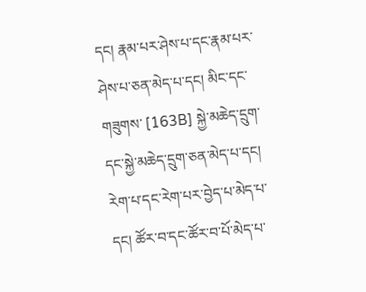དང། རྣམ་པར་ཤེས་པ་དང་རྣམ་པར་ཤེས་པ་ཅན་མེད་པ་དང། མིང་དང་གཟུགས་ [163B] སྐྱེ་མཆེད་དྲུག་དང་སྐྱེ་མཆེད་དྲུག་ཅན་མེད་པ་དང། རེག་པ་དང་རེག་པར་བྱེད་པ་མེད་པ་དང། ཚོར་བ་དང་ཚོར་བ་པོ་མེད་པ་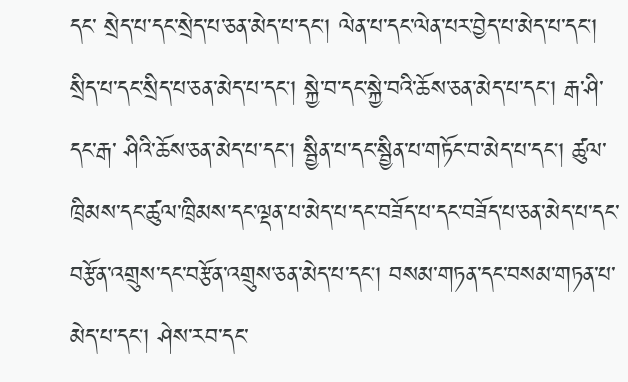དང་ སྲེད་པ་དང་སྲེད་པ་ཅན་མེད་པ་དང། ལེན་པ་དང་ལེན་པར་བྱེད་པ་མེད་པ་དང། སྲིད་པ་དང་སྲིད་པ་ཅན་མེད་པ་དང། སྐྱེ་བ་དང་སྐྱེ་བའི་ཆོས་ཅན་མེད་པ་དང། རྒ་ཤི་དང་རྒ་ ཤིའི་ཆོས་ཅན་མེད་པ་དང། སྦྱིན་པ་དང་སྦྱིན་པ་གཏོང་བ་མེད་པ་དང། ཚུལ་ཁྲིམས་དང་ཚུལ་ཁྲིམས་དང་ལྡན་པ་མེད་པ་དང་བཟོད་པ་དང་བཟོད་པ་ཅན་མེད་པ་དང་ བརྩོན་འགྲུས་དང་བརྩོན་འགྲུས་ཅན་མེད་པ་དང། བསམ་གཏན་དང་བསམ་གཏན་པ་མེད་པ་དང། ཤེས་རབ་དང་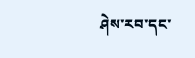ཤེས་རབ་དང་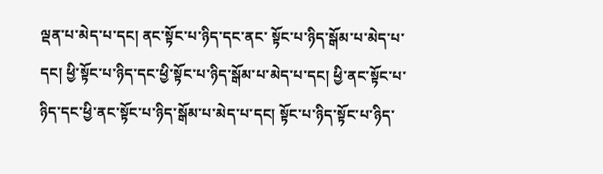ལྡན་པ་མེད་པ་དང། ནང་སྟོང་པ་ཉིད་དང་ནང་ སྟོང་པ་ཉིད་སྒོམ་པ་མེད་པ་དང། ཕྱི་སྟོང་པ་ཉིད་དང་ཕྱི་སྟོང་པ་ཉིད་སྒོམ་པ་མེད་པ་དང། ཕྱི་ནང་སྟོང་པ་ཉིད་དང་ཕྱི་ནང་སྟོང་པ་ཉིད་སྒོམ་པ་མེད་པ་དང། སྟོང་པ་ཉིད་སྟོང་པ་ཉིད་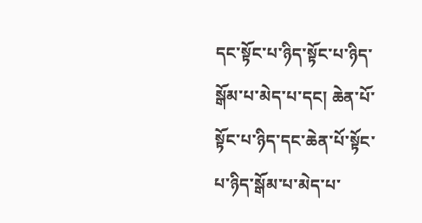དང་སྟོང་པ་ཉིད་སྟོང་པ་ཉིད་སྒོམ་པ་མེད་པ་དང། ཆེན་པོ་སྟོང་པ་ཉིད་དང་ཆེན་པོ་སྟོང་པ་ཉིད་སྒོམ་པ་མེད་པ་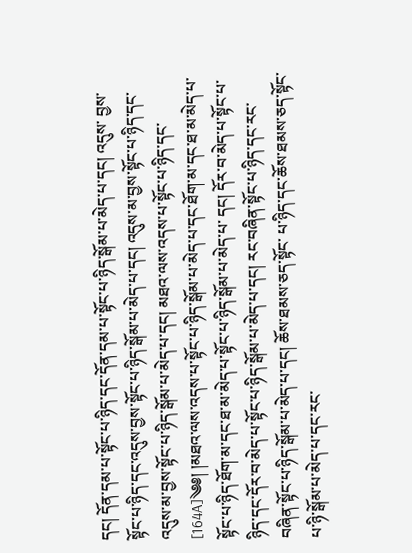དང། དོན་དམ་པ་སྟོང་པ་ཉིད་དང་དོན་དམ་པ་སྟོང་པ་ཉིད་སྒོམ་པ་མེད་པ་དང། འདུས་ བྱས་སྟོང་པ་ཉིད་དང་འདུས་བྱས་སྟོང་པ་ཉིད་སྒོམ་པ་མེད་པ་དང། འདུས་མ་བྱས་སྟོང་པ་ཉིད་དང་འདུས་མ་བྱས་སྟོང་པ་ཉིད་སྒོམ་པ་མེད་པ་དང། མཐའ་ལས་འདས་པ་སྟོང་པ་ཉིད་དང་ [164A]༄༅། །མཐའ་ལས་འདས་པ་སྟོང་པ་ཉིད་སྒོམ་པ་མེད་པ་དང་ཐོག་མ་དང་ཐ་མ་མེད་པ་སྟོང་པ་ཉིད་ཐོག་མ་དང་ཐ་མ་མེད་པ་སྟོང་པ་ཉིད་སྒོམ་པ་མེད་པ་ དང། དོར་བ་མེད་པ་སྟོང་པ་ཉིད་དང་དོར་བ་མེད་པ་སྟོང་པ་ཉིད་སྒོམ་པ་མེད་པ་དང། རང་བཞིན་སྟོང་པ་ཉིད་དང་རང་བཞིན་སྟོང་པ་ཉིད་སྒོམ་པ་མེད་པ་དང། ཆོས་ཐམས་ཅད་སྟོང་ པ་ཉིད་དང་ཆོས་ཐམས་ཅད་སྟོང་པ་ཉི་སྒོམ་པ་མེད་པ་དང་རང་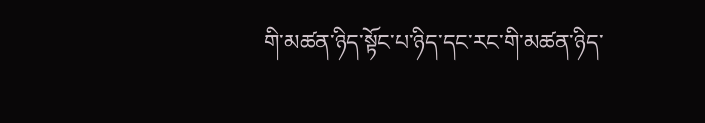གི་མཚན་ཉིད་སྟོང་པ་ཉིད་དང་རང་གི་མཚན་ཉིད་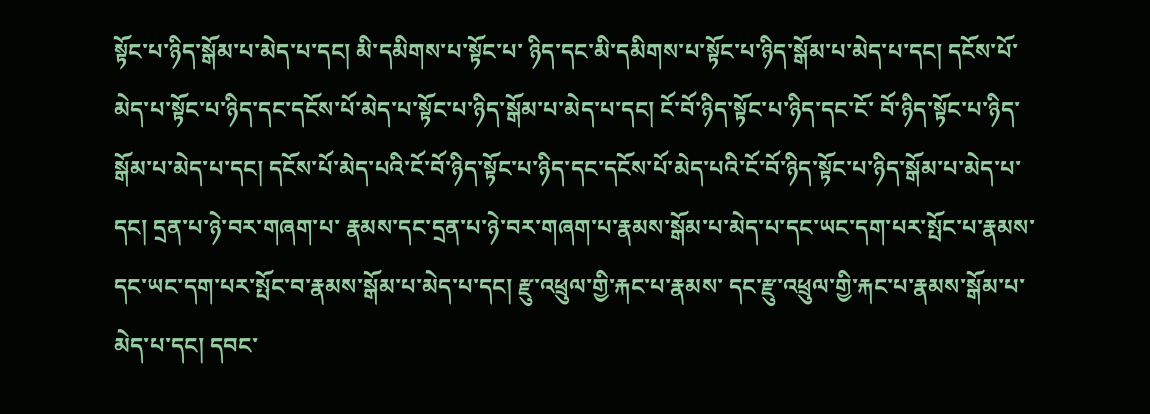སྟོང་པ་ཉིད་སྒོམ་པ་མེད་པ་དང། མི་དམིགས་པ་སྟོང་པ་ ཉིད་དང་མི་དམིགས་པ་སྟོང་པ་ཉིད་སྒོམ་པ་མེད་པ་དང། དངོས་པོ་མེད་པ་སྟོང་པ་ཉིད་དང་དངོས་པོ་མེད་པ་སྟོང་པ་ཉིད་སྒོམ་པ་མེད་པ་དང། ངོ་བོ་ཉིད་སྟོང་པ་ཉིད་དང་ངོ་ བོ་ཉིད་སྟོང་པ་ཉིད་སྒོམ་པ་མེད་པ་དང། དངོས་པོ་མེད་པའི་ངོ་བོ་ཉིད་སྟོང་པ་ཉིད་དང་དངོས་པོ་མེད་པའི་ངོ་བོ་ཉིད་སྟོང་པ་ཉིད་སྒོམ་པ་མེད་པ་དང། དྲན་པ་ཉེ་བར་གཞག་པ་ རྣམས་དང་དྲན་པ་ཉེ་བར་གཞག་པ་རྣམས་སྒོམ་པ་མེད་པ་དང་ཡང་དག་པར་སྤོང་པ་རྣམས་དང་ཡང་དག་པར་སྤོང་བ་རྣམས་སྒོམ་པ་མེད་པ་དང། རྫུ་འཕྲུལ་གྱི་རྐང་པ་རྣམས་ དང་རྫུ་འཕྲུལ་གྱི་རྐང་པ་རྣམས་སྒོམ་པ་མེད་པ་དང། དབང་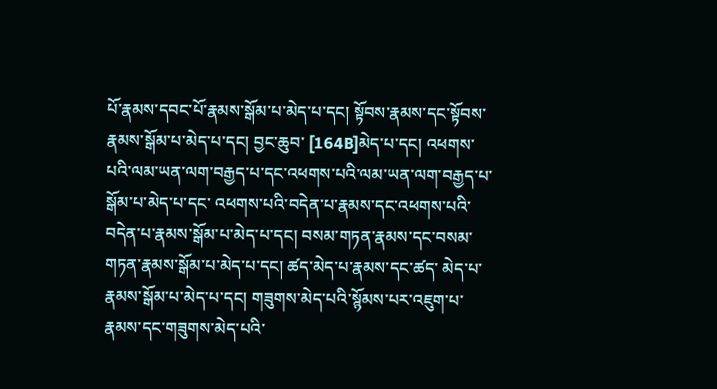པོ་རྣམས་དབང་པོ་རྣམས་སྒོམ་པ་མེད་པ་དང། སྟོབས་རྣམས་དང་སྟོབས་རྣམས་སྒོམ་པ་མེད་པ་དང། བྱང་ཆུབ་ [164B]མེད་པ་དང། འཕགས་པའི་ལམ་ཡན་ལག་བརྒྱད་པ་དང་འཕགས་པའི་ལམ་ཡན་ལག་བརྒྱད་པ་སྒོམ་པ་མེད་པ་དང་ འཕགས་པའི་བདེན་པ་རྣམས་དང་འཕགས་པའི་བདེན་པ་རྣམས་སྒོམ་པ་མེད་པ་དང། བསམ་གཏན་རྣམས་དང་བསམ་གཏན་རྣམས་སྒོམ་པ་མེད་པ་དང། ཚད་མེད་པ་རྣམས་དང་ཚད་ མེད་པ་རྣམས་སྒོམ་པ་མེད་པ་དང། གཟུགས་མེད་པའི་སྙོམས་པར་འཇུག་པ་རྣམས་དང་གཟུགས་མེད་པའི་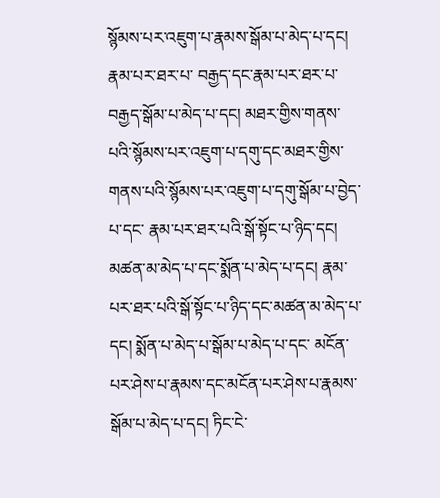སྙོམས་པར་འཇུག་པ་རྣམས་སྒོམ་པ་མེད་པ་དང། རྣམ་པར་ཐར་པ་ བརྒྱད་དང་རྣམ་པར་ཐར་པ་བརྒྱད་སྒོམ་པ་མེད་པ་དང། མཐར་གྱིས་གནས་པའི་སྙོམས་པར་འཇུག་པ་དགུ་དང་མཐར་གྱིས་གནས་པའི་སྙོམས་པར་འཇུག་པ་དགུ་སྒོམ་པ་བྱེད་པ་དང་ རྣམ་པར་ཐར་པའི་སྒོ་སྟོང་པ་ཉིད་དང། མཚན་མ་མེད་པ་དང་སྨོན་པ་མེད་པ་དང། རྣམ་པར་ཐར་པའི་སྒོ་སྟོང་པ་ཉིད་དང་མཚན་མ་མེད་པ་དང། སྨོན་པ་མེད་པ་སྒོམ་པ་མེད་པ་དང་ མངོན་པར་ཤེས་པ་རྣམས་དང་མངོན་པར་ཤེས་པ་རྣམས་སྒོམ་པ་མེད་པ་དང། ཏིང་ངེ་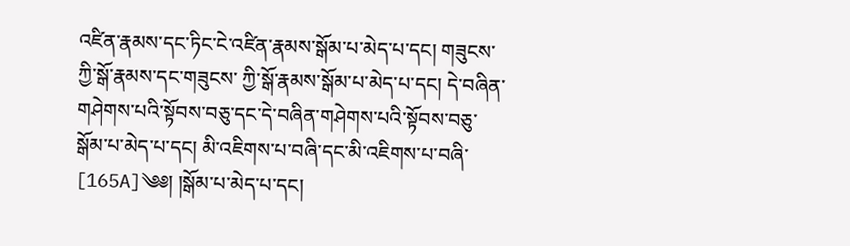འཛིན་རྣམས་དང་ཏིང་ངེ་འཛིན་རྣམས་སྒོམ་པ་མེད་པ་དང། གཟུངས་ཀྱི་སྒོ་རྣམས་དང་གཟུངས་ ཀྱི་སྒོ་རྣམས་སྒོམ་པ་མེད་པ་དང། དེ་བཞིན་གཤེགས་པའི་སྟོབས་བཅུ་དང་དེ་བཞིན་གཤེགས་པའི་སྟོབས་བཅུ་སྒོམ་པ་མེད་པ་དང། མི་འཇིགས་པ་བཞི་དང་མི་འཇིགས་པ་བཞི་ [165A]༄༅། །སྒོམ་པ་མེད་པ་དང།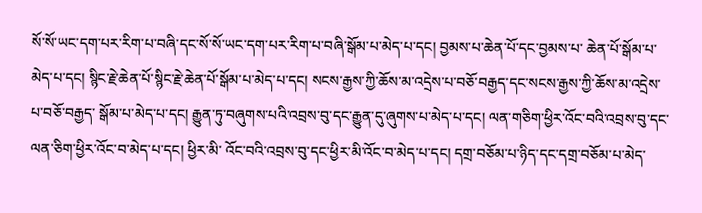སོ་སོ་ཡང་དག་པར་རིག་པ་བཞི་དང་སོ་སོ་ཡང་དག་པར་རིག་པ་བཞི་སྒོམ་པ་མེད་པ་དང། བྱམས་པ་ཆེན་པོ་དང་བྱམས་པ་ ཆེན་པོ་སྒོམ་པ་མེད་པ་དང། སྙིང་རྗེ་ཆེན་པོ་སྙིང་རྗེ་ཆེན་པོ་སྒོམ་པ་མེད་པ་དང། སངས་རྒྱས་ཀྱི་ཆོས་མ་འདྲེས་པ་བཅོ་བརྒྱད་དང་སངས་རྒྱས་ཀྱི་ཆོས་མ་འདྲེས་པ་བཅོ་བརྒྱད་ སྒོམ་པ་མེད་པ་དང། རྒྱུན་ཏུ་བཞུགས་པའི་འབྲས་བུ་དང་རྒྱུན་དུ་ཞུགས་པ་མེད་པ་དང། ལན་གཅིག་ཕྱིར་འོང་བའི་འབྲས་བུ་དང་ལན་ཅིག་ཕྱིར་འོང་བ་མེད་པ་དང། ཕྱིར་མི་ འོང་བའི་འབྲས་བུ་དང་ཕྱིར་མི་འོང་བ་མེད་པ་དང། དགྲ་བཅོམ་པ་ཉིད་དང་དགྲ་བཅོམ་པ་མེད་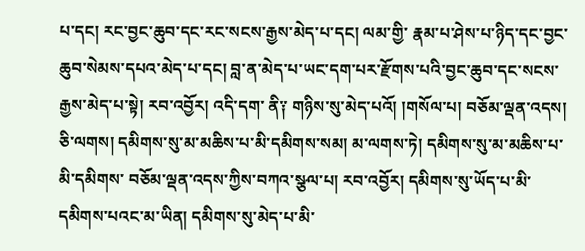པ་དང། རང་བྱང་ཆུབ་དང་རང་སངས་རྒྱས་མེད་པ་དང། ལམ་གྱི་ རྣམ་པ་ཤེས་པ་ཉིད་དང་བྱང་ཆུབ་སེམས་དཔའ་མེད་པ་དང། བླ་ན་མེད་པ་ཡང་དག་པར་རྫོགས་པའི་བྱང་ཆུབ་དང་སངས་རྒྱས་མེད་པ་སྟེ། རབ་འབྱོར། འདི་དག་ ནི༑ གཉིས་སུ་མེད་པའོ། །གསོལ་པ། བཅོམ་ལྡན་འདས། ཅི་ལགས། དམིགས་སུ་མ་མཆིས་པ་མི་དམིགས་སམ། མ་ལགས་ཏེ། དམིགས་སུ་མ་མཆིས་པ་མི་དམིགས་ བཅོམ་ལྡན་འདས་ཀྱིས་བཀའ་སྩལ་པ། རབ་འབྱོར། དམིགས་སུ་ཡོད་པ་མི་དམིགས་པའང་མ་ཡིན། དམིགས་སུ་མེད་པ་མི་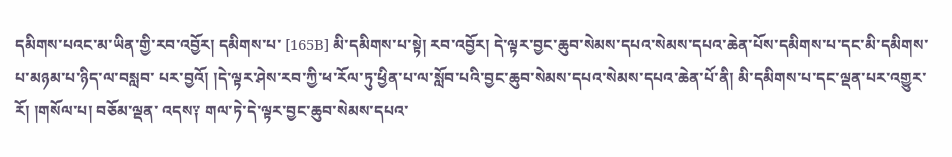དམིགས་པའང་མ་ཡིན་གྱི་རབ་འབྱོར། དམིགས་པ་ [165B] མི་དམིགས་པ་སྟེ། རབ་འབྱོར། དེ་ལྟར་བྱང་ཆུབ་སེམས་དཔའ་སེམས་དཔའ་ཆེན་པོས་དམིགས་པ་དང་མི་དམིགས་པ་མཉམ་པ་ཉིད་ལ་བསླབ་ པར་བྱའོ། །དེ་ལྟར་ཤེས་རབ་ཀྱི་ཕ་རོལ་ཏུ་ཕྱིན་པ་ལ་སློབ་པའི་བྱང་ཆུབ་སེམས་དཔའ་སེམས་དཔའ་ཆེན་པོ་ནི། མི་དམིགས་པ་དང་ལྡན་པར་འགྱུར་རོ། །གསོལ་པ། བཅོམ་ལྡན་ འདས༑ གལ་ཏེ་དེ་ལྟར་བྱང་ཆུབ་སེམས་དཔའ་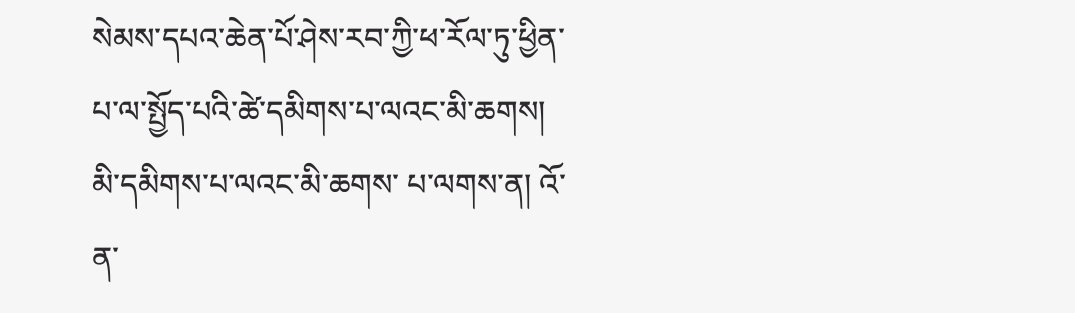སེམས་དཔའ་ཆེན་པོ་ཤེས་རབ་ཀྱི་ཕ་རོལ་ཏུ་ཕྱིན་པ་ལ་སྤྱོད་པའི་ཚེ་དམིགས་པ་ལའང་མི་ཆགས། མི་དམིགས་པ་ལའང་མི་ཆགས་ པ་ལགས་ན། འོ་ན་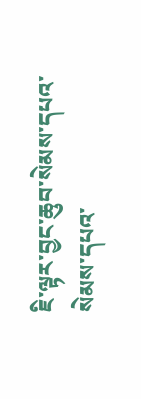ཇི་ལྟར་བྱང་ཆུབ་སེམས་དཔའ་སེམས་དཔའ་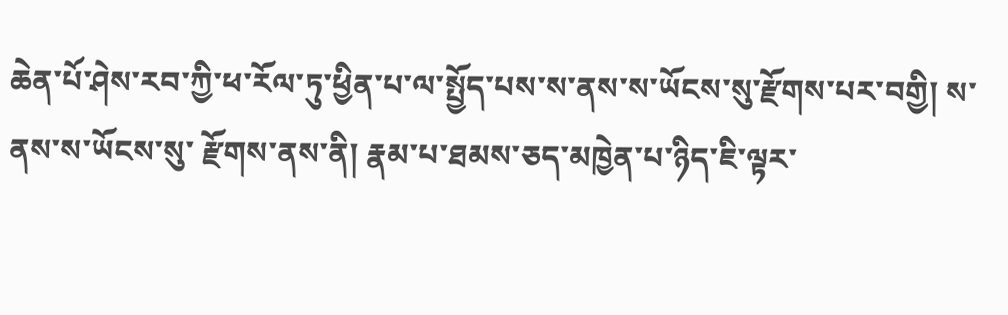ཆེན་པོ་ཤེས་རབ་ཀྱི་ཕ་རོལ་ཏུ་ཕྱིན་པ་ལ་སྤྱོད་པས་ས་ནས་ས་ཡོངས་སུ་རྫོགས་པར་བགྱི། ས་ནས་ས་ཡོངས་སུ་ རྫོགས་ནས་ནི། རྣམ་པ་ཐམས་ཅད་མཁྱེན་པ་ཉིད་ཇི་ལྟར་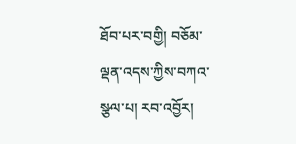ཐོབ་པར་བགྱི། བཅོམ་ལྡན་འདས་ཀྱིས་བཀའ་སྩལ་པ། རབ་འབྱོར།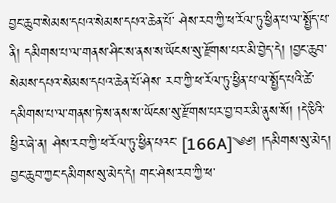བྱང་ཆུབ་སེམས་དཔའ་སེམས་དཔའ་ཆེན་པོ་ ཤེས་རབ་ཀྱི་ཕ་རོལ་ཏུ་ཕྱིན་པ་ལ་སྤྱོད་པ་ནི། དམིགས་པ་ལ་གནས་ཤིང་ས་ནས་ས་ཡོངས་སུ་རྫོགས་པར་མི་བྱེད་དེ། །བྱང་ཆུབ་སེམས་དཔའ་སེམས་དཔའ་ཆེན་པོ་ཤེས་ རབ་ཀྱི་ཕ་རོལ་ཏུ་ཕྱིན་པ་ལ་སྤྱོད་པའི་ཚེ་དམིགས་པ་ལ་གནས་ཏེ་ས་ནས་ས་ཡོངས་སུ་རྫོགས་པར་བྱ་བར་མི་ནུས་སོ། །དེ་ཅིའི་ཕྱིར་ཞེ་ན། ཤེས་རབ་ཀྱི་ཕ་རོལ་ཏུ་ཕྱིན་པའང་ [166A]༄༅། །དམིགས་སུ་མེད། བྱང་ཆུབ་ཀྱང་དམིགས་སུ་མེད་དེ། གང་ཤེས་རབ་ཀྱི་ཕ་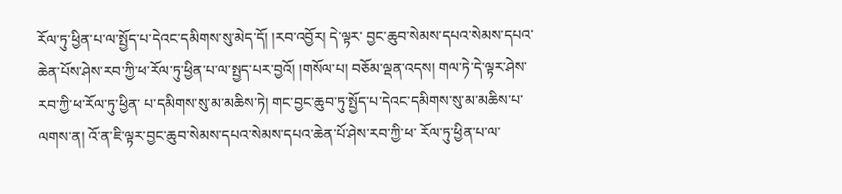རོལ་ཏུ་ཕྱིན་པ་ལ་སྤྱོད་པ་དེའང་དམིགས་སུ་མེད་དོ། །རབ་འབྱོར། དེ་ལྟར་ བྱང་ཆུབ་སེམས་དཔའ་སེམས་དཔའ་ཆེན་པོས་ཤེས་རབ་ཀྱི་ཕ་རོལ་ཏུ་ཕྱིན་པ་ལ་སྤྱད་པར་བྱའོ། །གསོལ་པ། བཅོམ་ལྡན་འདས། གལ་ཏེ་དེ་ལྟར་ཤེས་རབ་ཀྱི་ཕ་རོལ་ཏུ་ཕྱིན་ པ་དམིགས་སུ་མ་མཆིས་ཏེ། གང་བྱང་ཆུབ་ཏུ་སྤྱོད་པ་དེའང་དམིགས་སུ་མ་མཆིས་པ་ལགས་ན། འོ་ན་ཇི་ལྟར་བྱང་ཆུབ་སེམས་དཔའ་སེམས་དཔའ་ཆེན་པོ་ཤེས་རབ་ཀྱི་ཕ་ རོལ་ཏུ་ཕྱིན་པ་ལ་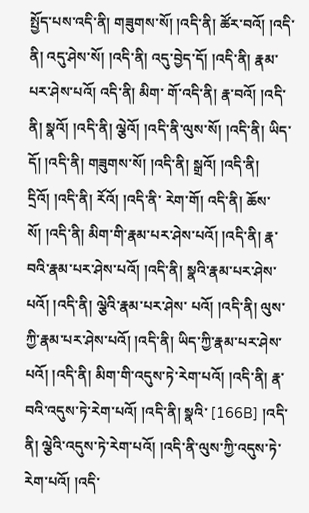སྤྱོད་པས་འདི་ནི། གཟུགས་སོ། །འདི་ནི། ཚོར་བའོ། །འདི་ནི། འདུ་ཤེས་སོ། །འདི་ནི། འདུ་བྱེད་དོ། །འདི་ནི། རྣམ་པར་ཤེས་པའོ། འདི་ནི། མིག་ གོ་འདི་ནི། རྣ་བའོ། །འདི་ནི། སྣའོ། །འདི་ནི། ལྕེའོ། །འདི་ནི་ལུས་སོ། །འདི་ནི། ཡིད་དོ། །འདི་ནི། གཟུགས་སོ། །འདི་ནི། སྒྲའོ། །འདི་ནི། དྲིའོ། །འདི་ནི། རོའོ། །འདི་ནི་ རེག་གོ། འདི་ནི། ཆོས་སོ། །འདི་ནི། མིག་གི་རྣམ་པར་ཤེས་པའོ། །འདི་ནི། རྣ་བའི་རྣམ་པར་ཤེས་པའོ། །འདི་ནི། སྣའི་རྣམ་པར་ཤེས་པའོ། །འདི་ནི། ལྕེའི་རྣམ་པར་ཤེས་ པའོ། །འདི་ནི། ལུས་ཀྱི་རྣམ་པར་ཤེས་པའོ། །འདི་ནི། ཡིད་ཀྱི་རྣམ་པར་ཤེས་པའོ། །འདི་ནི། མིག་གི་འདུས་ཏེ་རེག་པའོ། །འདི་ནི། རྣ་བའི་འདུས་ཏེ་རེག་པའོ། །འདི་ནི། སྣའི་ [166B] །འདི་ནི། ལྕེའི་འདུས་ཏེ་རེག་པའོ། །འདི་ནི་ལུས་ཀྱི་འདུས་ཏེ་རེག་པའོ། །འདི་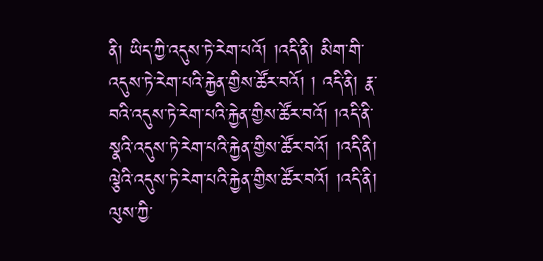ནི། ཡིད་ཀྱི་འདུས་ཏེ་རེག་པའོ། །འདི་ནི། མིག་གི་འདུས་ཏེ་རེག་པའི་རྐྱེན་གྱིས་ཚོར་བའོ། ། འདི་ནི། རྣ་བའི་འདུས་ཏེ་རེག་པའི་རྐྱེན་གྱིས་ཚོར་བའོ། །འདི་ནི་སྣའི་འདུས་ཏེ་རེག་པའི་རྐྱེན་གྱིས་ཚོར་བའོ། །འདི་ནི། ལྕེའི་འདུས་ཏེ་རེག་པའི་རྐྱེན་གྱིས་ཚོར་བའོ། །འདི་ནི། ལུས་ཀྱི་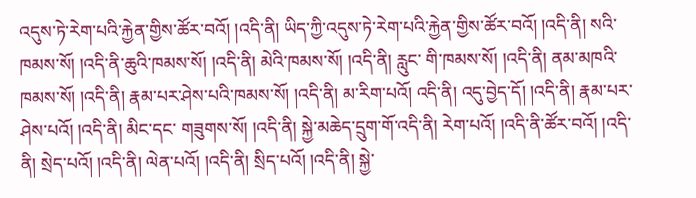འདུས་ཏེ་རེག་པའི་རྐྱེན་གྱིས་ཚོར་བའོ། །འདི་ནི། ཡིད་ཀྱི་འདུས་ཏེ་རེག་པའི་རྐྱེན་གྱིས་ཚོར་བའོ། །འདི་ནི། སའི་ཁམས་སོ། །འདི་ནི་ཆུའི་ཁམས་སོ། །འདི་ནི། མེའི་ཁམས་སོ། །འདི་ནི། རླུང་ གི་ཁམས་སོ། །འདི་ནི། ནམ་མཁའི་ཁམས་སོ། །འདི་ནི། རྣམ་པར་ཤེས་པའི་ཁམས་སོ། །འདི་ནི། མ་རིག་པའོ། འདི་ནི། འདུ་བྱེད་དོ། །འདི་ནི། རྣམ་པར་ཤེས་པའོ། །འདི་ནི། མིང་དང་ གཟུགས་སོ། །འདི་ནི། སྐྱེ་མཆེད་དྲུག་གོ་འདི་ནི། རེག་པའོ། །འདི་ནི་ཚོར་བའོ། །འདི་ནི། སྲེད་པའོ། །འདི་ནི། ལེན་པའོ། །འདི་ནི། སྲིད་པའོ། །འདི་ནི། སྐྱེ་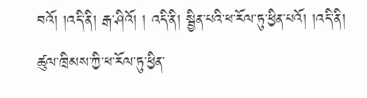བའོ། །འདི་ནི། རྒ་ཤིའོ། ། འདི་ནི། སྦྱིན་པའི་ཕ་རོལ་ཏུ་ཕྱིན་པའོ། །འདི་ནི། ཚུལ་ཁྲིམས་ཀྱི་ཕ་རོལ་ཏུ་ཕྱིན་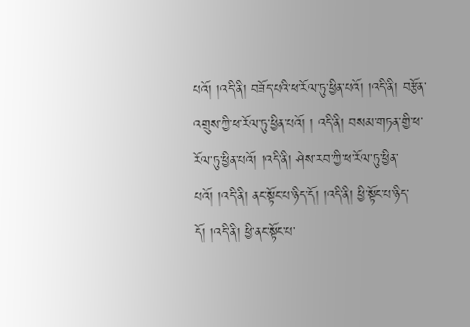པའོ། །འདི་ནི། བཟོད་པའི་ཕ་རོལ་ཏུ་ཕྱིན་པའོ། །འདི་ནི། བརྩོན་འགྲུས་ཀྱི་ཕ་རོལ་ཏུ་ཕྱིན་པའོ། ། འདི་ནི། བསམ་གཏན་གྱི་ཕ་རོལ་ཏུ་ཕྱིན་པའོ། །འདི་ནི། ཤེས་རབ་ཀྱི་ཕ་རོལ་ཏུ་ཕྱིན་པའོ། །འདི་ནི། ནང་སྟོང་པ་ཉིད་དོ། །འདི་ནི། ཕྱི་སྟོང་པ་ཉིད་དོ། །འདི་ནི། ཕྱི་ནང་སྟོང་པ་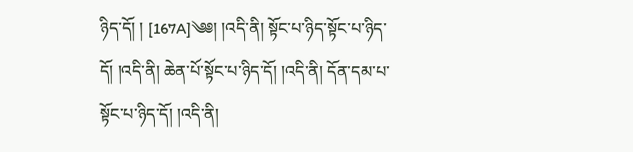ཉིད་དོ། ། [167A]༄༅། །འདི་ནི། སྟོང་པ་ཉིད་སྟོང་པ་ཉིད་དོ། །འདི་ནི། ཆེན་པོ་སྟོང་པ་ཉིད་དོ། །འདི་ནི། དོན་དམ་པ་སྟོང་པ་ཉིད་དོ། །འདི་ནི།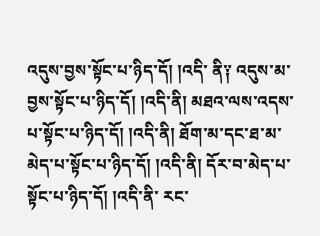འདུས་བྱས་སྟོང་པ་ཉིད་དོ། །འདི་ ནི༑ འདུས་མ་བྱས་སྟོང་པ་ཉིད་དོ། །འདི་ནི། མཐའ་ལས་འདས་པ་སྟོང་པ་ཉིད་དོ། །འདི་ནི། ཐོག་མ་དང་ཐ་མ་མེད་པ་སྟོང་པ་ཉིད་དོ། །འདི་ནི། དོར་བ་མེད་པ་སྟོང་པ་ཉིད་དོ། །འདི་ནི་ རང་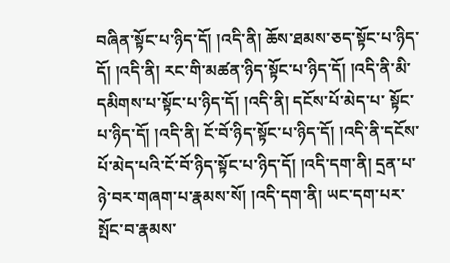བཞིན་སྟོང་པ་ཉིད་དོ། །འདི་ནི། ཆོས་ཐམས་ཅད་སྟོང་པ་ཉིད་དོ། །འདི་ནི། རང་གི་མཚན་ཉིད་སྟོང་པ་ཉིད་དོ། །འདི་ནི་མི་དམིགས་པ་སྟོང་པ་ཉིད་དོ། །འདི་ནི། དངོས་པོ་མེད་པ་ སྟོང་པ་ཉིད་དོ། །འདི་ནི། ངོ་བོ་ཉིད་སྟོང་པ་ཉིད་དོ། །འདི་ནི་དངོས་པོ་མེད་པའི་ངོ་བོ་ཉིད་སྟོང་པ་ཉིད་དོ། །འདི་དག་ནི། དྲན་པ་ཉེ་བར་གཞག་པ་རྣམས་སོ། །འདི་དག་ནི། ཡང་དག་པར་ སྤོང་བ་རྣམས་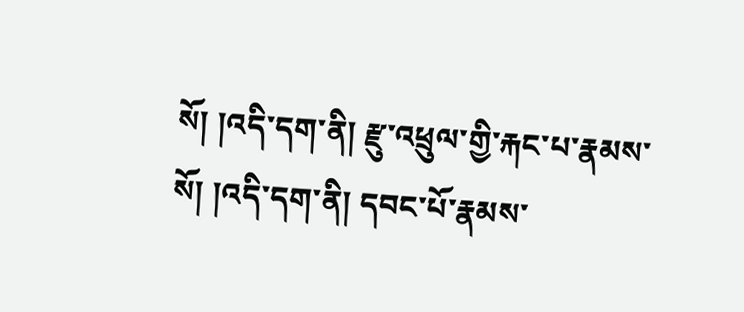སོ། །འདི་དག་ནི། རྫུ་འཕྲུལ་གྱི་རྐང་པ་རྣམས་སོ། །འདི་དག་ནི། དབང་པོ་རྣམས་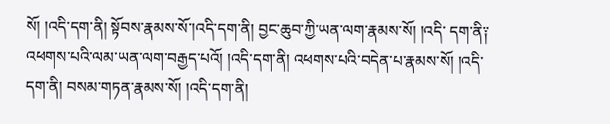སོ། །འདི་དག་ནི། སྟོབས་རྣམས་སོ་།འདི་དག་ནི། བྱང་ཆུབ་ཀྱི་ཡན་ལག་རྣམས་སོ། །འདི་ དག་ནི༑ འཕགས་པའི་ལམ་ཡན་ལག་བརྒྱད་པའོ། །འདི་དག་ནི། འཕགས་པའི་བདེན་པ་རྣམས་སོ། །འདི་དག་ནི། བསམ་གཏན་རྣམས་སོ། །འདི་དག་ནི།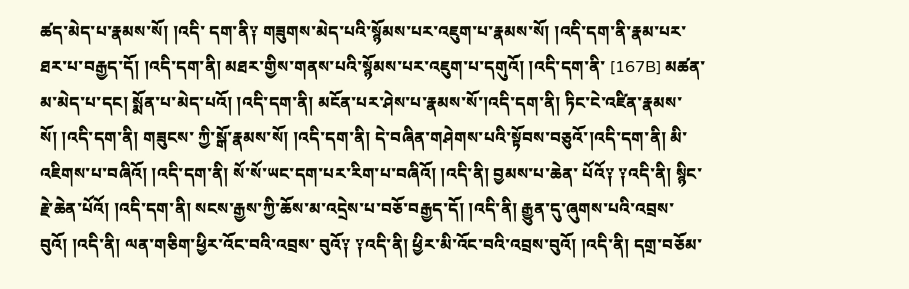ཚད་མེད་པ་རྣམས་སོ། །འདི་ དག་ནི༑ གཟུགས་མེད་པའི་སྙོམས་པར་འཇུག་པ་རྣམས་སོ། །འདི་དག་ནི་རྣམ་པར་ཐར་པ་བརྒྱད་དོ། །འདི་དག་ནི། མཐར་གྱིས་གནས་པའི་སྙོམས་པར་འཇུག་པ་དགུའོ། །འདི་དག་ནི་ [167B] མཚན་མ་མེད་པ་དང། སྨོན་པ་མེད་པའོ། །འདི་དག་ནི། མངོན་པར་ཤེས་པ་རྣམས་སོ་།འདི་དག་ནི། ཏིང་ངེ་འཛིན་རྣམས་སོ། །འདི་དག་ནི། གཟུངས་ ཀྱི་སྒོ་རྣམས་སོ། །འདི་དག་ནི། དེ་བཞིན་གཤེགས་པའི་སྟོབས་བཅུའོ་།འདི་དག་ནི། མི་འཇིགས་པ་བཞིའོ། །འདི་དག་ནི། སོ་སོ་ཡང་དག་པར་རིག་པ་བཞིའོ། །འདི་ནི། བྱམས་པ་ཆེན་ པོའོ༑ ༑འདི་ནི། སྙིང་རྗེ་ཆེན་པོའོ། །འདི་དག་ནི། སངས་རྒྱས་ཀྱི་ཆོས་མ་འདྲེས་པ་བཅོ་བརྒྱད་དོ། །འདི་ནི། རྒྱུན་དུ་ཞུགས་པའི་འབྲས་བུའོ། །འདི་ནི། ལན་གཅིག་ཕྱིར་འོང་བའི་འབྲས་ བུའོ༑ ༑འདི་ནི། ཕྱིར་མི་འོང་བའི་འབྲས་བུའོ། །འདི་ནི། དགྲ་བཅོམ་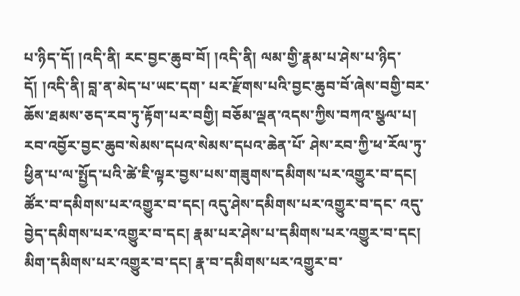པ་ཉིད་དོ། །འདི་ནི། རང་བྱང་ཆུབ་བོ། །འདི་ནི། ལམ་གྱི་རྣམ་པ་ཤེས་པ་ཉིད་དོ། །འདི་ནི། བླ་ན་མེད་པ་ཡང་དག་ པར་རྫོགས་པའི་བྱང་ཆུབ་བོ་ཞེས་བགྱི་བར་ཆོས་ཐམས་ཅད་རབ་ཏུ་རྟོག་པར་བགྱི། བཅོམ་ལྡན་འདས་ཀྱིས་བཀའ་སྩལ་པ། རབ་འབྱོར་བྱང་ཆུབ་སེམས་དཔའ་སེམས་དཔའ་ཆེན་པོ་ ཤེས་རབ་ཀྱི་ཕ་རོལ་ཏུ་ཕྱིན་པ་ལ་སྤྱོད་པའི་ཚེ་ཇི་ལྟར་བྱས་པས་གཟུགས་དམིགས་པར་འགྱུར་བ་དང། ཚོར་བ་དམིགས་པར་འགྱུར་བ་དང། འདུ་ཤེས་དམིགས་པར་འགྱུར་བ་དང་ འདུ་བྱེད་དམིགས་པར་འགྱུར་བ་དང། རྣམ་པར་ཤེས་པ་དམིགས་པར་འགྱུར་བ་དང། མིག་དམིགས་པར་འགྱུར་བ་དང། རྣ་བ་དམིགས་པར་འགྱུར་བ་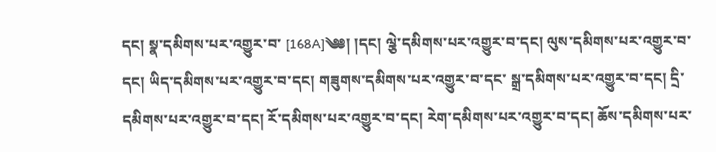དང། སྣ་དམིགས་པར་འགྱུར་བ་ [168A]༄༅། །དང། ལྕེ་དམིགས་པར་འགྱུར་བ་དང། ལུས་དམིགས་པར་འགྱུར་བ་དང། ཡིད་དམིགས་པར་འགྱུར་བ་དང། གཟུགས་དམིགས་པར་འགྱུར་བ་དང་ སྒྲ་དམིགས་པར་འགྱུར་བ་དང། དྲི་དམིགས་པར་འགྱུར་བ་དང། རོ་དམིགས་པར་འགྱུར་བ་དང། རེག་དམིགས་པར་འགྱུར་བ་དང། ཆོས་དམིགས་པར་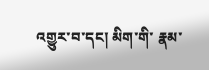འགྱུར་བ་དང། མིག་གི་ རྣམ་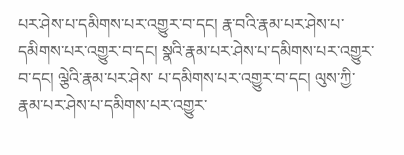པར་ཤེས་པ་དམིགས་པར་འགྱུར་བ་དང། རྣ་བའི་རྣམ་པར་ཤེས་པ་དམིགས་པར་འགྱུར་བ་དང། སྣའི་རྣམ་པར་ཤེས་པ་དམིགས་པར་འགྱུར་བ་དང། ལྕེའི་རྣམ་པར་ཤེས་ པ་དམིགས་པར་འགྱུར་བ་དང། ལུས་ཀྱི་རྣམ་པར་ཤེས་པ་དམིགས་པར་འགྱུར་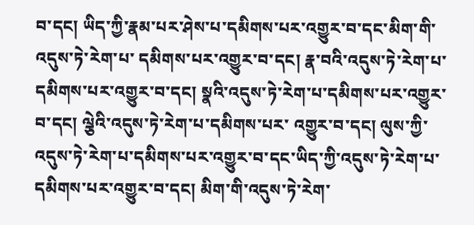བ་དང། ཡིད་ཀྱི་རྣམ་པར་ཤེས་པ་དམིགས་པར་འགྱུར་བ་དང་མིག་གི་འདུས་ཏེ་རེག་པ་ དམིགས་པར་འགྱུར་བ་དང། རྣ་བའི་འདུས་ཏེ་རེག་པ་དམིགས་པར་འགྱུར་བ་དང། སྣའི་འདུས་ཏེ་རེག་པ་དམིགས་པར་འགྱུར་བ་དང། ལྕེའི་འདུས་ཏེ་རེག་པ་དམིགས་པར་ འགྱུར་བ་དང། ལུས་ཀྱི་འདུས་ཏེ་རེག་པ་དམིགས་པར་འགྱུར་བ་དང་ཡིད་ཀྱི་འདུས་ཏེ་རེག་པ་དམིགས་པར་འགྱུར་བ་དང། མིག་གི་འདུས་ཏེ་རེག་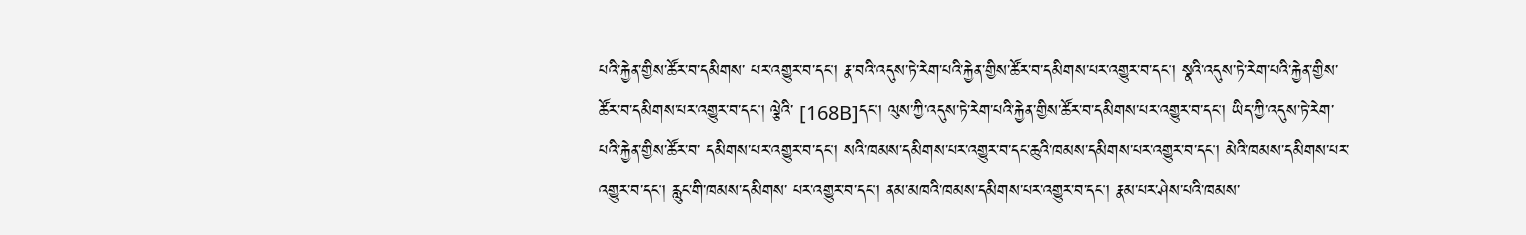པའི་རྐྱེན་གྱིས་ཚོར་བ་དམིགས་ པར་འགྱུར་བ་དང། རྣ་བའི་འདུས་ཏེ་རེག་པའི་རྐྱེན་གྱིས་ཚོར་བ་དམིགས་པར་འགྱུར་བ་དང། སྣའི་འདུས་ཏེ་རེག་པའི་རྐྱེན་གྱིས་ཚོར་བ་དམིགས་པར་འགྱུར་བ་དང། ལྕེའི་ [168B]དང། ལུས་ཀྱི་འདུས་ཏེ་རེག་པའི་རྐྱེན་གྱིས་ཚོར་བ་དམིགས་པར་འགྱུར་བ་དང། ཡིད་ཀྱི་འདུས་ཏེ་རེག་པའི་རྐྱེན་གྱིས་ཚོར་བ་ དམིགས་པར་འགྱུར་བ་དང། སའི་ཁམས་དམིགས་པར་འགྱུར་བ་དང་ཆུའི་ཁམས་དམིགས་པར་འགྱུར་བ་དང། མེའི་ཁམས་དམིགས་པར་འགྱུར་བ་དང། རླུང་གི་ཁམས་དམིགས་ པར་འགྱུར་བ་དང། ནམ་མཁའི་ཁམས་དམིགས་པར་འགྱུར་བ་དང། རྣམ་པར་ཤེས་པའི་ཁམས་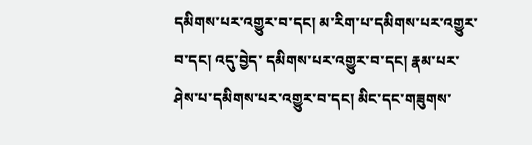དམིགས་པར་འགྱུར་བ་དང། མ་རིག་པ་དམིགས་པར་འགྱུར་བ་དང། འདུ་བྱེད་ དམིགས་པར་འགྱུར་བ་དང། རྣམ་པར་ཤེས་པ་དམིགས་པར་འགྱུར་བ་དང། མིང་དང་གཟུགས་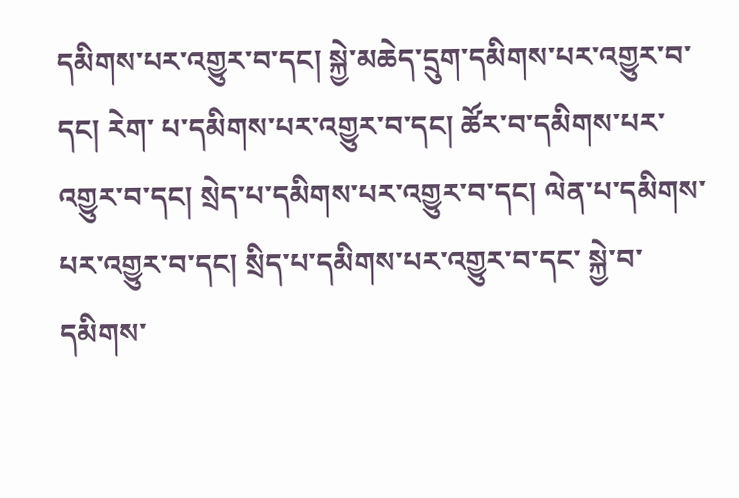དམིགས་པར་འགྱུར་བ་དང། སྐྱེ་མཆེད་དྲུག་དམིགས་པར་འགྱུར་བ་དང། རེག་ པ་དམིགས་པར་འགྱུར་བ་དང། ཚོར་བ་དམིགས་པར་འགྱུར་བ་དང། སྲེད་པ་དམིགས་པར་འགྱུར་བ་དང། ལེན་པ་དམིགས་པར་འགྱུར་བ་དང། སྲིད་པ་དམིགས་པར་འགྱུར་བ་དང་ སྐྱེ་བ་དམིགས་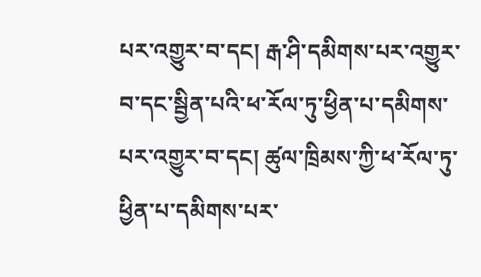པར་འགྱུར་བ་དང། རྒ་ཤི་དམིགས་པར་འགྱུར་བ་དང་སྦྱིན་པའི་ཕ་རོལ་ཏུ་ཕྱིན་པ་དམིགས་པར་འགྱུར་བ་དང། ཚུལ་ཁྲིམས་ཀྱི་ཕ་རོལ་ཏུ་ཕྱིན་པ་དམིགས་པར་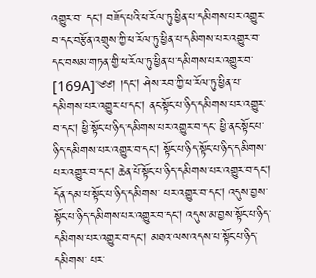འགྱུར་བ་ དང། བཟོད་པའི་ཕ་རོལ་ཏུ་ཕྱིན་པ་དམིགས་པར་འགྱུར་བ་དང་བརྩོན་འགྲུས་ཀྱི་ཕ་རོལ་ཏུ་ཕྱིན་པ་དམིགས་པར་འགྱུར་བ་དང་བསམ་གཏན་གྱི་ཕ་རོལ་ཏུ་ཕྱིན་པ་དམིགས་པར་འགྱུར་བ་ [169A]༄༅། །དང། ཤེས་རབ་ཀྱི་ཕ་རོལ་ཏུ་ཕྱིན་པ་དམིགས་པར་འགྱུར་པ་དང། ནང་སྟོང་པ་ཉིད་དམིགས་པར་འགྱུར་བ་དང། ཕྱི་སྟོང་པ་ཉིད་དམིགས་པར་འགྱུར་བ་དང་ ཕྱི་ནང་སྟོང་པ་ཉིད་དམིགས་པར་འགྱུར་བ་དང། སྟོང་པ་ཉིད་སྟོང་པ་ཉིད་དམིགས་པར་འགྱུར་བ་དང། ཆེན་པོ་སྟོང་པ་ཉིད་དམིགས་པར་འགྱུར་བ་དང། དོན་དམ་པ་སྟོང་པ་ཉིད་དམིགས་ པར་འགྱུར་བ་དང། འདུས་བྱས་སྟོང་པ་ཉིད་དམིགས་པར་འགྱུར་བ་དང། འདུས་མ་བྱས་སྟོང་པ་ཉིད་དམིགས་པར་འགྱུར་བ་དང། མཐའ་ལས་འདས་པ་སྟོང་པ་ཉིད་དམིགས་ པར་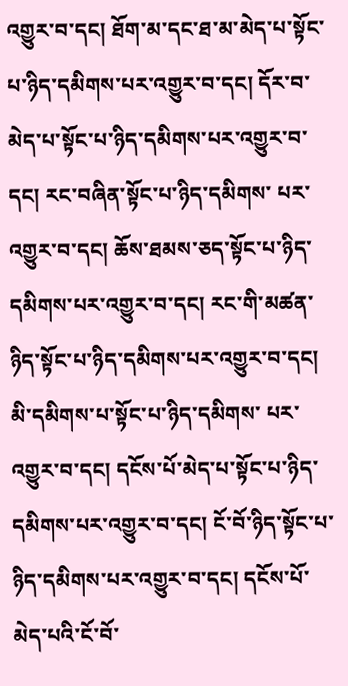འགྱུར་བ་དང། ཐོག་མ་དང་ཐ་མ་མེད་པ་སྟོང་པ་ཉིད་དམིགས་པར་འགྱུར་བ་དང། དོར་བ་མེད་པ་སྟོང་པ་ཉིད་དམིགས་པར་འགྱུར་བ་དང། རང་བཞིན་སྟོང་པ་ཉིད་དམིགས་ པར་འགྱུར་བ་དང། ཆོས་ཐམས་ཅད་སྟོང་པ་ཉིད་དམིགས་པར་འགྱུར་བ་དང། རང་གི་མཚན་ཉིད་སྟོང་པ་ཉིད་དམིགས་པར་འགྱུར་བ་དང། མི་དམིགས་པ་སྟོང་པ་ཉིད་དམིགས་ པར་འགྱུར་བ་དང། དངོས་པོ་མེད་པ་སྟོང་པ་ཉིད་དམིགས་པར་འགྱུར་བ་དང། ངོ་བོ་ཉིད་སྟོང་པ་ཉིད་དམིགས་པར་འགྱུར་བ་དང། དངོས་པོ་མེད་པའི་ངོ་བོ་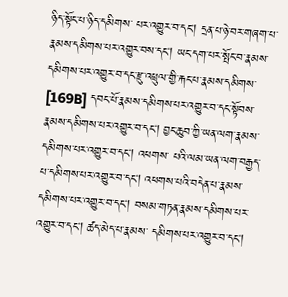ཉིད་སྟོང་པ་ཉིད་དམིགས་ པར་འགྱུར་བ་དང། དྲན་པ་ཉེ་བར་གཞག་པ་རྣམས་དམིགས་པར་འགྱུར་བས་དང། ཡང་དག་པར་སྤོང་བ་རྣམས་དམིགས་པར་འགྱུར་བ་དང་རྫུ་འཕྲུལ་གྱི་རྐང་པ་རྣམས་དམིགས་ [169B] དབང་པོ་རྣམས་དམིགས་པར་འགྱུར་བ་དང་སྟོབས་རྣམས་དམིགས་པར་འགྱུར་བ་དང། བྱང་ཆུབ་ཀྱི་ཡན་ལག་རྣམས་དམིགས་པར་འགྱུར་བ་དང། འཕགས་ པའི་ལམ་ཡན་ལག་བརྒྱད་པ་དམིགས་པར་འགྱུར་བ་དང། འཕགས་པའི་བདེན་པ་རྣམས་དམིགས་པར་འགྱུར་བ་དང། བསམ་གཏན་རྣམས་དམིགས་པར་འགྱུར་བ་དང། ཚད་མེད་པ་རྣམས་ དམིགས་པར་འགྱུར་བ་དང།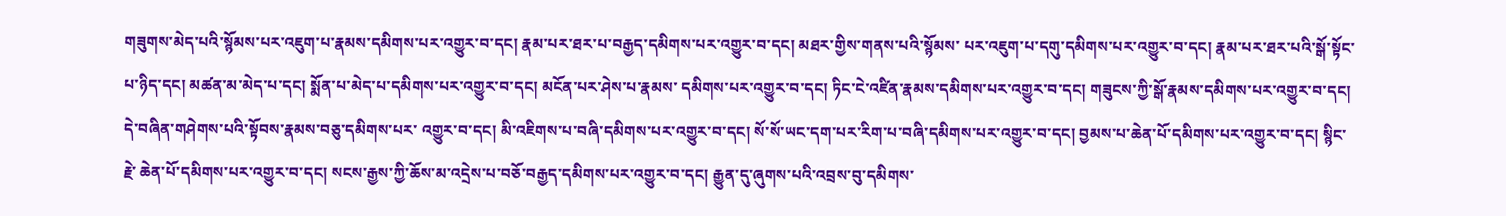གཟུགས་མེད་པའི་སྙོམས་པར་འཇུག་པ་རྣམས་དམིགས་པར་འགྱུར་བ་དང། རྣམ་པར་ཐར་པ་བརྒྱད་དམིགས་པར་འགྱུར་བ་དང། མཐར་གྱིས་གནས་པའི་སྙོམས་ པར་འཇུག་པ་དགུ་དམིགས་པར་འགྱུར་བ་དང། རྣམ་པར་ཐར་པའི་སྒོ་སྟོང་པ་ཉིད་དང། མཚན་མ་མེད་པ་དང། སྨོན་པ་མེད་པ་དམིགས་པར་འགྱུར་བ་དང། མངོན་པར་ཤེས་པ་རྣམས་ དམིགས་པར་འགྱུར་བ་དང། ཏིང་ངེ་འཛིན་རྣམས་དམིགས་པར་འགྱུར་བ་དང། གཟུངས་ཀྱི་སྒོ་རྣམས་དམིགས་པར་འགྱུར་བ་དང། དེ་བཞིན་གཤེགས་པའི་སྟོབས་རྣམས་བཅུ་དམིགས་པར་ འགྱུར་བ་དང། མི་འཇིགས་པ་བཞི་དམིགས་པར་འགྱུར་བ་དང། སོ་སོ་ཡང་དག་པར་རིག་པ་བཞི་དམིགས་པར་འགྱུར་བ་དང། བྱམས་པ་ཆེན་པོ་དམིགས་པར་འགྱུར་བ་དང། སྙིང་རྗེ་ ཆེན་པོ་དམིགས་པར་འགྱུར་བ་དང། སངས་རྒྱས་ཀྱི་ཆོས་མ་འདྲེས་པ་བཅོ་བརྒྱད་དམིགས་པར་འགྱུར་བ་དང། རྒྱུན་དུ་ཞུགས་པའི་འབྲས་བུ་དམིགས་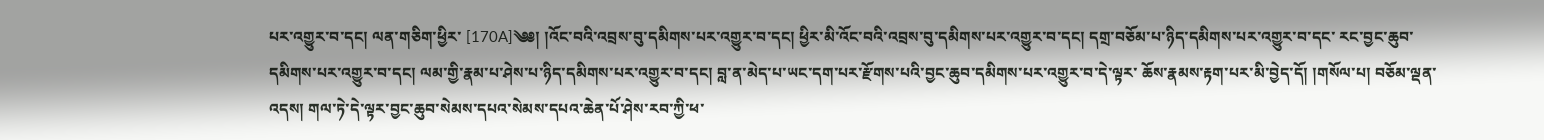པར་འགྱུར་བ་དང། ལན་གཅིག་ཕྱིར་ [170A]༄༅། །འོང་བའི་འབྲས་བུ་དམིགས་པར་འགྱུར་བ་དང། ཕྱིར་མི་འོང་བའི་འབྲས་བུ་དམིགས་པར་འགྱུར་བ་དང། དགྲ་བཅོམ་པ་ཉིད་དམིགས་པར་འགྱུར་བ་དང་ རང་བྱང་ཆུབ་དམིགས་པར་འགྱུར་བ་དང། ལམ་གྱི་རྣམ་པ་ཤེས་པ་ཉིད་དམིགས་པར་འགྱུར་བ་དང། བླ་ན་མེད་པ་ཡང་དག་པར་རྫོགས་པའི་བྱང་ཆུབ་དམིགས་པར་འགྱུར་བ་དེ་ལྟར་ ཆོས་རྣམས་རྟག་པར་མི་བྱེད་དོ། །གསོལ་པ། བཅོམ་ལྡན་འདས། གལ་ཏེ་དེ་ལྟར་བྱང་ཆུབ་སེམས་དཔའ་སེམས་དཔའ་ཆེན་པོ་ཤེས་རབ་ཀྱི་ཕ་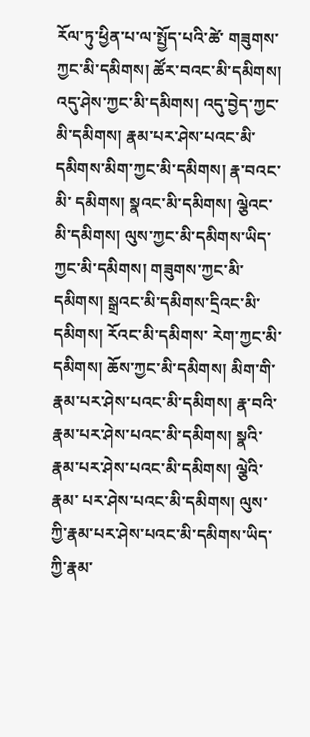རོལ་ཏུ་ཕྱིན་པ་ལ་སྤྱོད་པའི་ཚེ་ གཟུགས་ཀྱང་མི་དམིགས། ཚོར་བའང་མི་དམིགས། འདུ་ཤེས་ཀྱང་མི་དམིགས། འདུ་བྱེད་ཀྱང་མི་དམིགས། རྣམ་པར་ཤེས་པའང་མི་དམིགས་མིག་ཀྱང་མི་དམིགས། རྣ་བའང་མི་ དམིགས། སྣའང་མི་དམིགས། ལྕེའང་མི་དམིགས། ལུས་ཀྱང་མི་དམིགས་ཡིད་ཀྱང་མི་དམིགས། གཟུགས་ཀྱང་མི་དམིགས། སྒྲའང་མི་དམིགས་དྲིའང་མི་དམིགས། རོའང་མི་དམིགས་ རེག་ཀྱང་མི་དམིགས། ཆོས་ཀྱང་མི་དམིགས། མིག་གི་རྣམ་པར་ཤེས་པའང་མི་དམིགས། རྣ་བའི་རྣམ་པར་ཤེས་པའང་མི་དམིགས། སྣའི་རྣམ་པར་ཤེས་པའང་མི་དམིགས། ལྕེའི་རྣམ་ པར་ཤེས་པའང་མི་དམིགས། ལུས་ཀྱི་རྣམ་པར་ཤེས་པའང་མི་དམིགས་ཡིད་ཀྱི་རྣམ་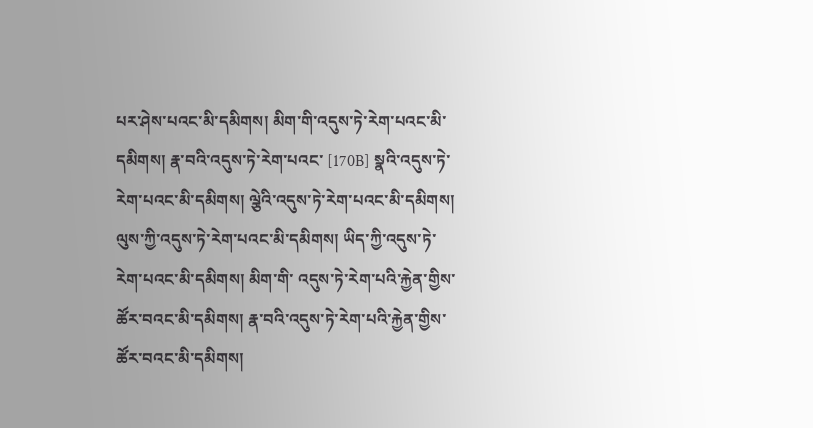པར་ཤེས་པའང་མི་དམིགས། མིག་གི་འདུས་ཏེ་རེག་པའང་མི་དམིགས། རྣ་བའི་འདུས་ཏེ་རེག་པའང་ [170B] སྣའི་འདུས་ཏེ་རེག་པའང་མི་དམིགས། ལྕེའི་འདུས་ཏེ་རེག་པའང་མི་དམིགས། ལུས་ཀྱི་འདུས་ཏེ་རེག་པའང་མི་དམིགས། ཡིད་ཀྱི་འདུས་ཏེ་རེག་པའང་མི་དམིགས། མིག་གི་ འདུས་ཏེ་རེག་པའི་རྐྱེན་གྱིས་ཚོར་བའང་མི་དམིགས། རྣ་བའི་འདུས་ཏེ་རེག་པའི་རྐྱེན་གྱིས་ཚོར་བའང་མི་དམིགས།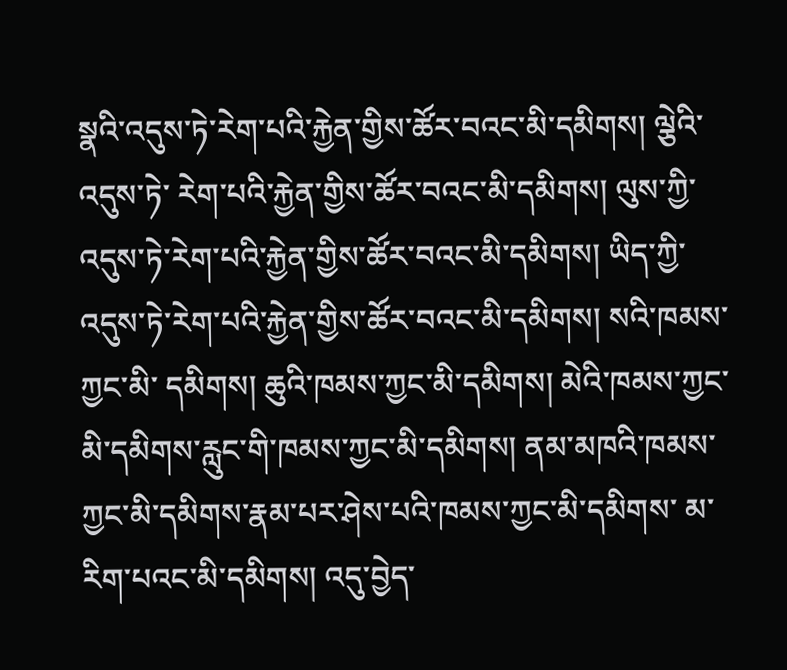སྣའི་འདུས་ཏེ་རེག་པའི་རྐྱེན་གྱིས་ཚོར་བའང་མི་དམིགས། ལྕེའི་འདུས་ཏེ་ རེག་པའི་རྐྱེན་གྱིས་ཚོར་བའང་མི་དམིགས། ལུས་ཀྱི་འདུས་ཏེ་རེག་པའི་རྐྱེན་གྱིས་ཚོར་བའང་མི་དམིགས། ཡིད་ཀྱི་འདུས་ཏེ་རེག་པའི་རྐྱེན་གྱིས་ཚོར་བའང་མི་དམིགས། སའི་ཁམས་ཀྱང་མི་ དམིགས། ཆུའི་ཁམས་ཀྱང་མི་དམིགས། མེའི་ཁམས་ཀྱང་མི་དམིགས་རླུང་གི་ཁམས་ཀྱང་མི་དམིགས། ནམ་མཁའི་ཁམས་ཀྱང་མི་དམིགས་རྣམ་པར་ཤེས་པའི་ཁམས་ཀྱང་མི་དམིགས་ མ་རིག་པའང་མི་དམིགས། འདུ་བྱེད་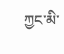ཀྱང་མི་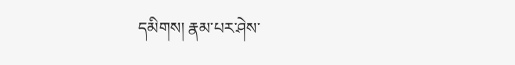དམིགས། རྣམ་པར་ཤེས་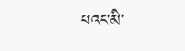པའང་མི་